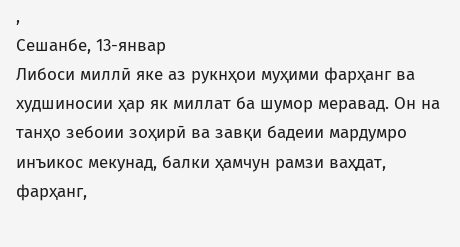,
Сешанбе, 13-январ
Либоси миллӣ яке аз рукнҳои муҳими фарҳанг ва худшиносии ҳар як миллат ба шумор меравад. Он на танҳо зебоии зоҳирӣ ва завқи бадеии мардумро инъикос мекунад, балки ҳамчун рамзи ваҳдат, фарҳанг,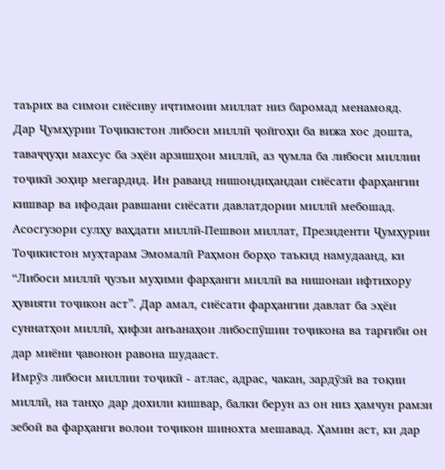таърих ва симои сиёсиву иҷтимоии миллат низ баромад менамояд.
Дар Ҷумҳурии Тоҷикистон либоси миллӣ ҷойгоҳи ба вижа хос дошта, таваҷҷуҳи махсус ба эҳёи арзишҳои миллӣ, аз ҷумла ба либоси миллии тоҷикӣ зоҳир мегардид. Ин раванд нишондиҳандаи сиёсати фарҳангии кишвар ва ифодаи равшани сиёсати давлатдории миллӣ мебошад.
Асосгузори сулҳу ваҳдати миллӣ-Пешвои миллат, Президенти Ҷумҳурии Тоҷикистон муҳтарам Эмомалӣ Раҳмон борҳо таъкид намудаанд, ки “Либоси миллӣ ҷузъи муҳими фарҳанги миллӣ ва нишонаи ифтихору ҳувияти тоҷикон аст”. Дар амал, сиёсати фарҳангии давлат ба эҳёи суннатҳои миллӣ, ҳифзи анъанаҳои либоспӯшии тоҷикона ва тарғиби он дар миёни ҷавонон равона шудааст.
Имрӯз либоси миллии тоҷикӣ - атлас, адрас, чакан, зардӯзӣ ва тоқии миллӣ, на танҳо дар дохили кишвар, балки берун аз он низ ҳамчун рамзи зебоӣ ва фарҳанги волои тоҷикон шинохта мешавад. Ҳамин аст, ки дар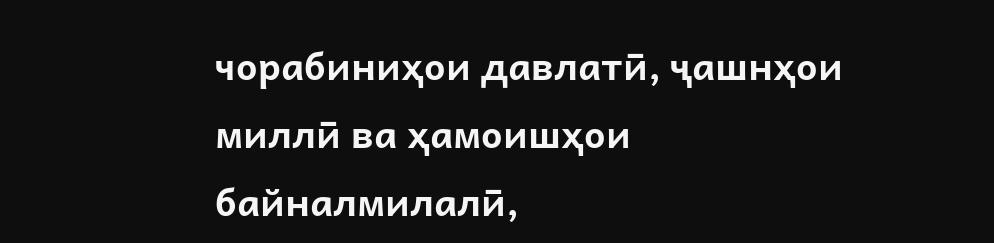чорабиниҳои давлатӣ, ҷашнҳои миллӣ ва ҳамоишҳои байналмилалӣ,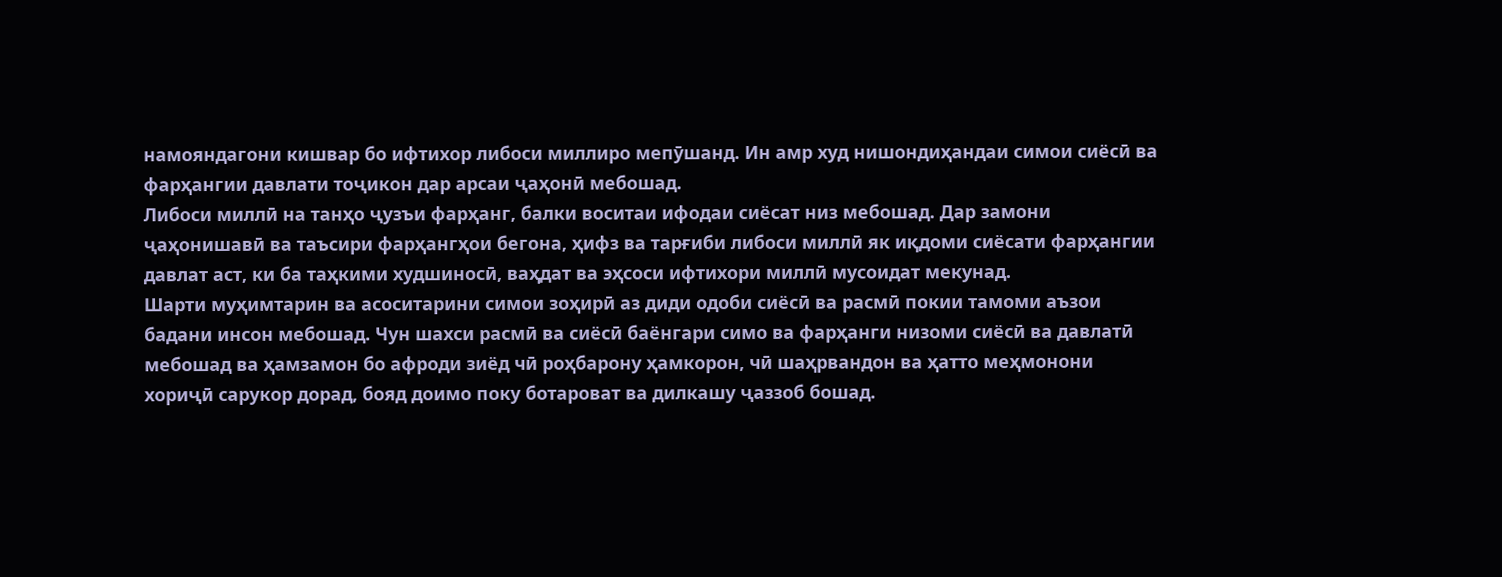намояндагони кишвар бо ифтихор либоси миллиро мепӯшанд. Ин амр худ нишондиҳандаи симои сиёсӣ ва фарҳангии давлати тоҷикон дар арсаи ҷаҳонӣ мебошад.
Либоси миллӣ на танҳо ҷузъи фарҳанг, балки воситаи ифодаи сиёсат низ мебошад. Дар замони ҷаҳонишавӣ ва таъсири фарҳангҳои бегона, ҳифз ва тарғиби либоси миллӣ як иқдоми сиёсати фарҳангии давлат аст, ки ба таҳкими худшиносӣ, ваҳдат ва эҳсоси ифтихори миллӣ мусоидат мекунад.
Шарти муҳимтарин ва асоситарини симои зоҳирӣ аз диди одоби сиёсӣ ва расмӣ покии тамоми аъзои бадани инсон мебошад. Чун шахси расмӣ ва сиёсӣ баёнгари симо ва фарҳанги низоми сиёсӣ ва давлатӣ мебошад ва ҳамзамон бо афроди зиёд чӣ роҳбарону ҳамкорон, чӣ шаҳрвандон ва ҳатто меҳмонони хориҷӣ сарукор дорад, бояд доимо поку ботароват ва дилкашу ҷаззоб бошад.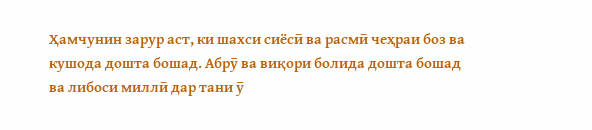Ҳамчунин зарур аст, ки шахси сиёсӣ ва расмӣ чеҳраи боз ва кушода дошта бошад. Абрӯ ва виқори болида дошта бошад ва либоси миллӣ дар тани ӯ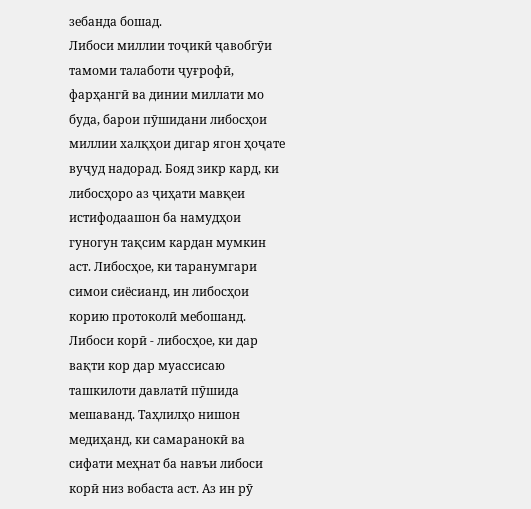зебанда бошад.
Либоси миллии тоҷикӣ ҷавобгӯи тамоми талаботи ҷуғрофӣ, фарҳангӣ ва динии миллати мо буда, барои пӯшидани либосҳои миллии халқҳои дигар ягон ҳоҷате вуҷуд надорад. Бояд зикр кард, ки либосҳоро аз ҷиҳати мавқеи истифодаашон ба намудҳои гуногун тақсим кардан мумкин аст. Либосҳое, ки таранумгари симои сиёсианд, ин либосҳои корию протоколӣ мебошанд.
Либоси корӣ - либосҳое, ки дар вақти кор дар муассисаю ташкилоти давлатӣ пӯшида мешаванд. Таҳлилҳо нишон медиҳанд, ки самаранокӣ ва сифати меҳнат ба навъи либоси корӣ низ вобаста аст. Аз ин рӯ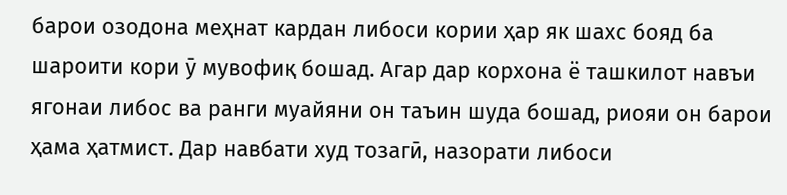барои озодона меҳнат кардан либоси кории ҳар як шахс бояд ба шароити кори ӯ мувофиқ бошад. Агар дар корхона ё ташкилот навъи ягонаи либос ва ранги муайяни он таъин шуда бошад, риояи он барои ҳама ҳатмист. Дар навбати худ тозагӣ, назорати либоси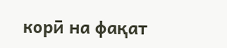корӣ на фақат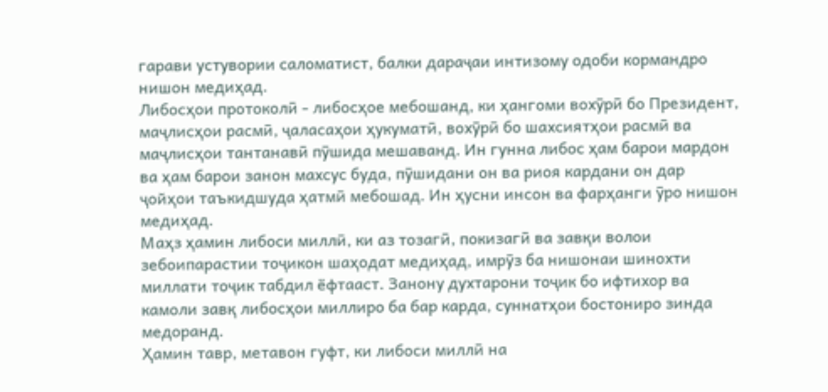гарави устувории саломатист, балки дараҷаи интизому одоби кормандро нишон медиҳад.
Либосҳои протоколӣ - либосҳое мебошанд, ки ҳангоми вохӯрӣ бо Президент, маҷлисҳои расмӣ, ҷаласаҳои ҳукуматӣ, вохӯрӣ бо шахсиятҳои расмӣ ва маҷлисҳои тантанавӣ пӯшида мешаванд. Ин гунна либос ҳам барои мардон ва ҳам барои занон махсус буда, пӯшидани он ва риоя кардани он дар ҷойҳои таъкидшуда ҳатмӣ мебошад. Ин ҳусни инсон ва фарҳанги ӯро нишон медиҳад.
Маҳз ҳамин либоси миллӣ, ки аз тозагӣ, покизагӣ ва завқи волои зебоипарастии тоҷикон шаҳодат медиҳад, имрӯз ба нишонаи шинохти миллати тоҷик табдил ёфтааст. Занону духтарони тоҷик бо ифтихор ва камоли завқ либосҳои миллиро ба бар карда, суннатҳои бостониро зинда медоранд.
Ҳамин тавр, метавон гуфт, ки либоси миллӣ на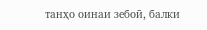танҳо оинаи зебоӣ, балки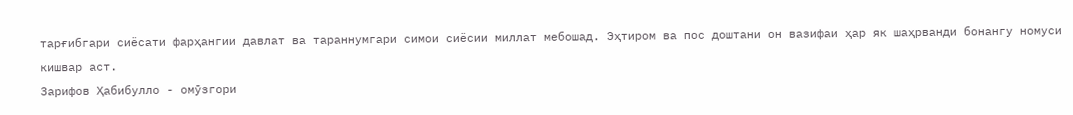тарғибгари сиёсати фарҳангии давлат ва тараннумгари симои сиёсии миллат мебошад. Эҳтиром ва пос доштани он вазифаи ҳар як шаҳрванди бонангу номуси кишвар аст.
Зарифов Ҳабибулло - омӯзгори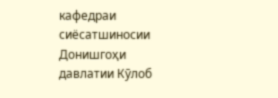кафедраи сиёсатшиносии Донишгоҳи давлатии Кӯлоб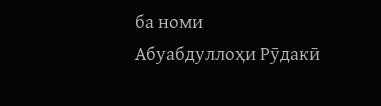ба номи Абуабдуллоҳи Рӯдакӣ